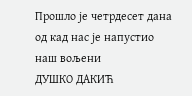Прошло је четрдесет дана од кад нас је напустио наш вољени
ДУШКО ДАКИЋ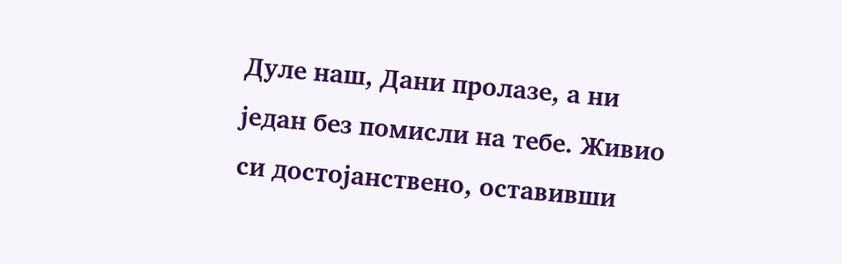Дуле наш, Дани пролазе, а ни један без помисли на тебе. Живио си достојанствено, оставивши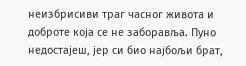неизбрисиви траг часног живота и доброте која се не заборавља. Пуно недостајеш, јер си био најбољи брат,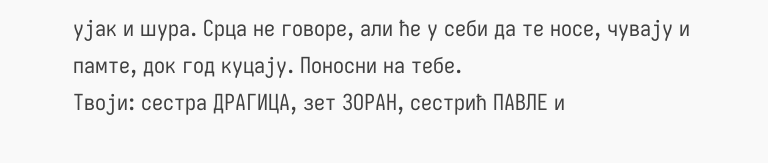ујак и шура. Срца не говоре, али ће у себи да те носе, чувају и памте, док год куцају. Поносни на тебе.
Твоји: сестра ДРАГИЦА, зет ЗОРАН, сестрић ПАВЛЕ и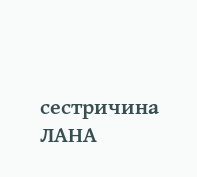сестричина ЛАНА